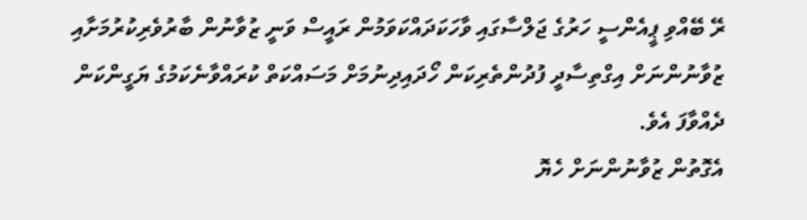ރޭ ބޭއްވި ޕީއެންސީ ހަރުގެ ޖަލްސާގައި ވާހަކަދައްކަވަމުން ރައީސް ވަނީ ޒުވާނުން ބާރުވެރިކުރުމަށާއި ޒުވާނުންނަށް އިގްތިސާދީ ފުދުންތެރިކަން ހޯދައިދިނުމަށް މަސައްކަތް ކުރައްވާނެކަމުގެ ޔަގީންކަން ދެއްވާފަ އެވެ.
އެގޮތުން ޒުވާނުންނަށް ހެޔޮ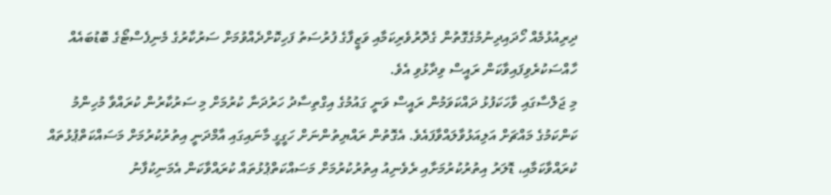ދިރިއުޅުމެއް ހޯދައިދިނުމުގެގޮތުން ގެދޮރުވެރިކަމާއި ވަޒީފާގެ ފުރުސަތު ފަހިކޮށްދެއްވުމަށް ސަރުކާރުގެ މެނިފެސްޓޯގެ ބޮޑުބައެއް ހާއްސަކުރެވިފައިވާކަން ރައީސް ވިދާޅުވި އެވެ.
މި ޖަލްސާގައި ވާހަކަފުޅު ދައްކަވަމުން ރައީސް ވަނީ ގައުމުގެ އިގްތިސާދު ހަރުދަނާ ކުރުމަށް މި ސަރުކާރުން ކުރައްވާ މުހިންމު ކަންކަމުގެ މައްޗަށް އަލިއަޅުވާލައްވާފައެވެ. އެގޮތުން ރައްޔިތުންނަށް ހަގީގީ މާނައިގައި އާމްދަނީ އިތުރުކުރުމަށް މަސައްކަތްޕުޅުތައް ކުރައްވާކަމާއި، ޑޮލަރު އިތުރުކުރުމަށާއި ރެވެނިއު އިތުރުކުރުމަށް މަސައްކަތްޕުޅުތައް ކުރައްވާކަން އެމަނިކުފާނު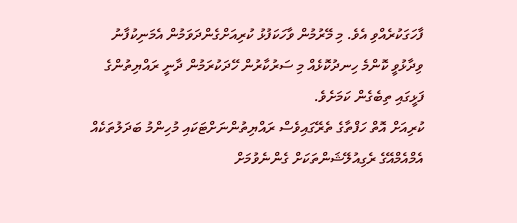ފާހަގަކުރެއްވި އެވެ. މި މޭރުމުން ވާހަކަފުޅު ކުރިއަށްގެންދަވަމުން އެމަނިކުފާނު ވިދާޅުވީ ކޮންމެ ހިނދުކޮޅެއް މި ސަރުކާރުން ހޭދަކުރަމުން ދާނީ ރައްޔިތުންގެ ފަޅީގައި ތިބެގެން ކަމަށެވެ.
ކުރިއަށް އޮތް ހަފްތާގެ ތެރޭގައިވެސް ރައްޔިތުންނަށްޓަކައި މުހިންމު ބަދަލުތަކެއް އެމްއެމްއޭގެ ރެގިއުލޭޝަންތަކަށް ގެންނެވުމަށް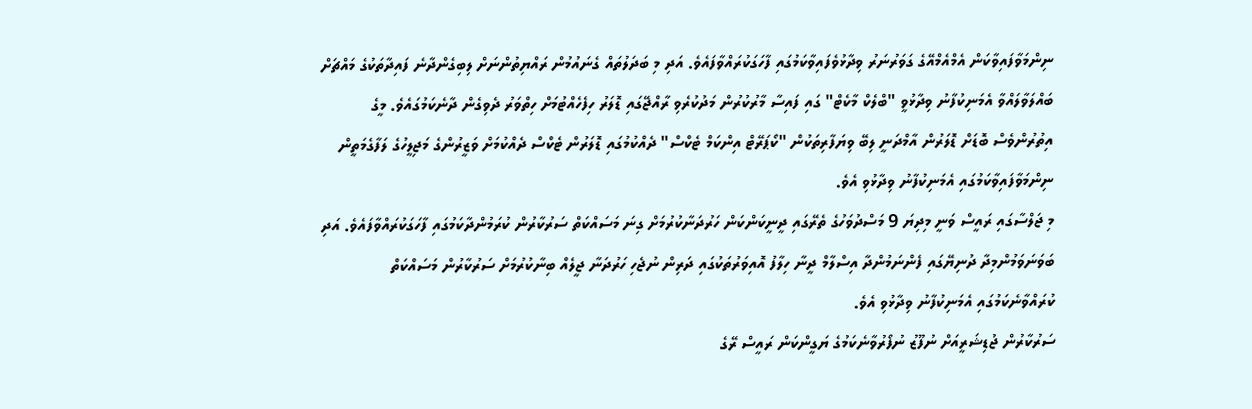ނިންމަވާފައިވާކަން އެމްއެމްއޭގެ ގަވަރުނަރު ވިދާޅުވެފައިވާކަމުގައި ފާހަގަކުރައްވާފައެވެ. އަދި މި ބަދަލުތައް ގެނައުމުން ރައްޔިތުންނަށް ލިބިގެންދާނެ ފައިދާތަކުގެ މައްޗަށް ބައްލަވާލައްވާ އެމަނިކުފާނު ވިދާޅުވީ "ބްލެކް މާކެޓް" ގައި ފައިސާ މާރުކުރުން މަދުކުރެވި ރާއްޖޭގައި ޑޮލަރު ހިފެހެއްޓުމަށް ހިތްވަރު ދެވިގެން ދާނެކަމުގައެވެ. މީގެ އިތުރުންވެސް ބޮޑަށް ޑޮލަރުން އާމްދަނީ ލިބޭ ވިޔަފާރިތަކުން "ކޯޕަރޭޓް އިންކަމް ޓެކްސް" ދެއްކުމުގައި ޑޮލަރުން ޓެކްސް ދެއްކުމަށް ވަޒީރުންގެ މަޖިލީހުގެ ލަފާގެމަތީން ނިންމަވާފައިވާކަމުގައި އެމަނިކުފާނު ވިދާޅުވި އެވެ.
މި ޖަލްސާގައި ރައީސް ވަނީ މިދިޔަ 9 މަސްދުވަހުގެ ތެރޭގައި ދީނީކަންކަން ހަރުދަނާކުރުމަށް ގިނަ މަސައްކަތް ސަރުކާރުން ކުރަމުންދާކަމުގައި ފާހަގަކުރައްވާފައެވެ. އަދި ބަވަނަވަމުންމިދާ ދުނިޔޭގައި ފެންނަމުންދާ އިސްލާމް ދީނާ ހިލާފު އޮއިވަރުތަކުގައި ދަރިން ނުޖެހި ހަރުދަނާ ޖީލެއް ބިނާކުރުމަށް ސަރުކާރުން މަސައްކަތް ކުރައްވާނެކަމުގައި އެމަނިކުފާނު ވިދާޅުވި އެވެ.
ސަރުކާރުން ޖުޑިޝަރީއަށް ނުފޫޒު ނުފޯރުވާނެކަމުގެ ޔަގީންކަން ރައީސް ރޭގެ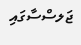ޖަލސްސާގައި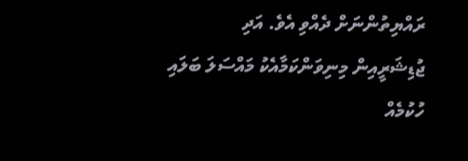ރައްޔިތުންނަށް ދެއްވި އެވެ. އަދި ޖުޑިޝަރީއިން މިނިވަންކަމާއެކު މައްސަލަ ބަލައި ހުކުމެއް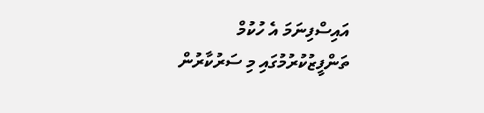އައިސްފިނަމަ އެ ހުކުމް ތަންފީޒުކުރުމުގައި މި ސަރުކާރުން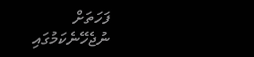ފަހަތަށް ނުޖެހޭނެކަމުގައި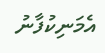އެމަނިކުފާނު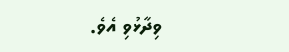ވިދާޅުވި އެވެ.